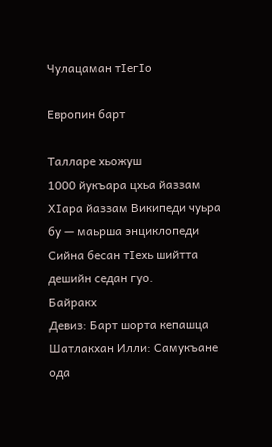Чулацаман тӀегӀо

Европин барт

Талларе хьожуш
1000 йукъара цхьа йаззам
ХӀара йаззам Википеди чуьра бу — маьрша энциклопеди
Сийна бесан тӀехь шийтта дешийн седан гуо.
Байракх
Девиз: Барт шорта кепашца
Шатлакхан Илли: Самукъане ода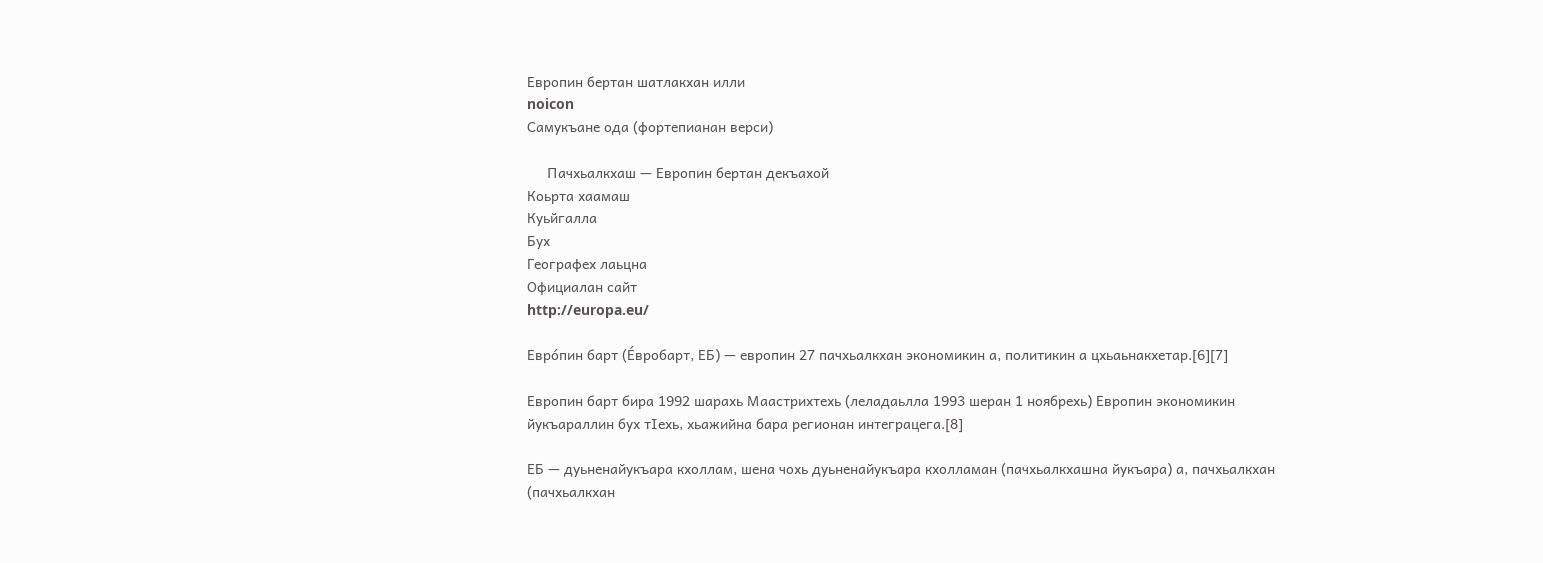Европин бертан шатлакхан илли
noicon
Самукъане ода (фортепианан верси)

     Пачхьалкхаш — Европин бертан декъахой
Коьрта хаамаш
Куьйгалла
Бух
Географех лаьцна
Официалан сайт
http://europa.eu/

Евро́пин барт (Е́вробарт, ЕБ) — европин 27 пачхьалкхан экономикин а, политикин а цхьаьнакхетар.[6][7]

Европин барт бира 1992 шарахь Маастрихтехь (леладаьлла 1993 шеран 1 ноябрехь) Европин экономикин йукъараллин бух тӀехь, хьажийна бара регионан интеграцега.[8]

ЕБ — дуьненайукъара кхоллам, шена чохь дуьненайукъара кхолламан (пачхьалкхашна йукъара) а, пачхьалкхан (пачхьалкхан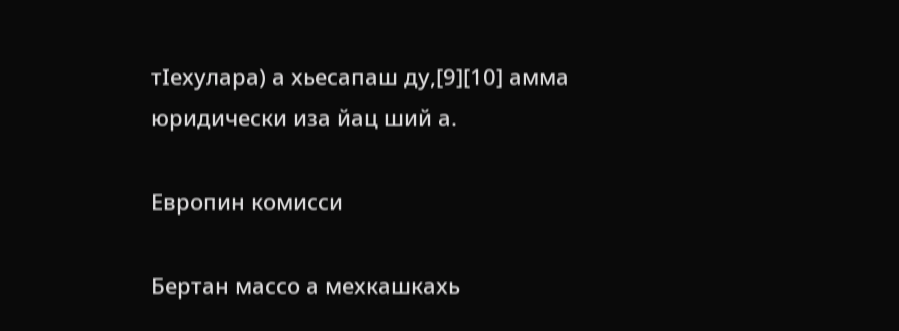тӀехулара) а хьесапаш ду,[9][10] амма юридически иза йац ший а.

Европин комисси

Бертан массо а мехкашкахь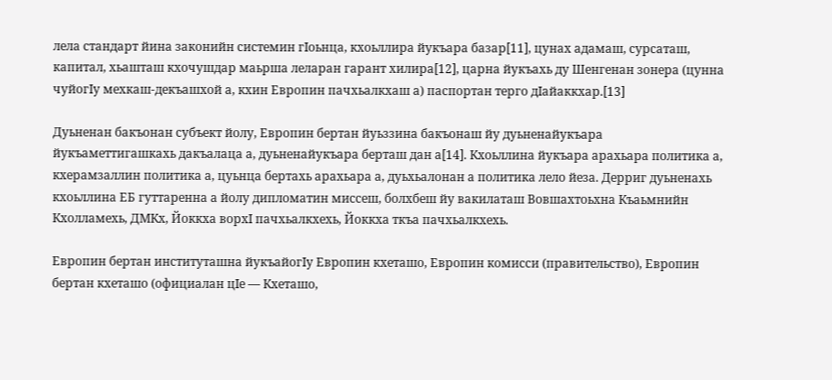лела стандарт йина законийн системин гӀоьнца, кхоьллира йукъара базар[11], цунах адамаш, сурсаташ, капитал, хьашташ кхочушдар маьрша леларан гарант хилира[12], царна йукъахь ду Шенгенан зонера (цунна чуйогӀу мехкаш-декъашхой а, кхин Европин пачхьалкхаш а) паспортан терго дӀайаккхар.[13]

Дуьненан бакъонан субъект йолу, Европин бертан йуьззина бакъонаш йу дуьненайукъара йукъаметтигашкахь дакъалаца а, дуьненайукъара берташ дан а[14]. Кхоьллина йукъара арахьара политика а, кхерамзаллин политика а, цуьнца бертахь арахьара а, дуьхьалонан а политика лело йеза. Дерриг дуьненахь кхоьллина ЕБ гуттаренна а йолу дипломатин миссеш, болхбеш йу вакилаташ Вовшахтоьхна Къаьмнийн Кхолламехь, ДМКх, Йоккха ворхӀ пачхьалкхехь, Йоккха ткъа пачхьалкхехь.

Европин бертан институташна йукъайогӀу Европин кхеташо, Европин комисси (правительство), Европин бертан кхеташо (официалан цӀе — Кхеташо,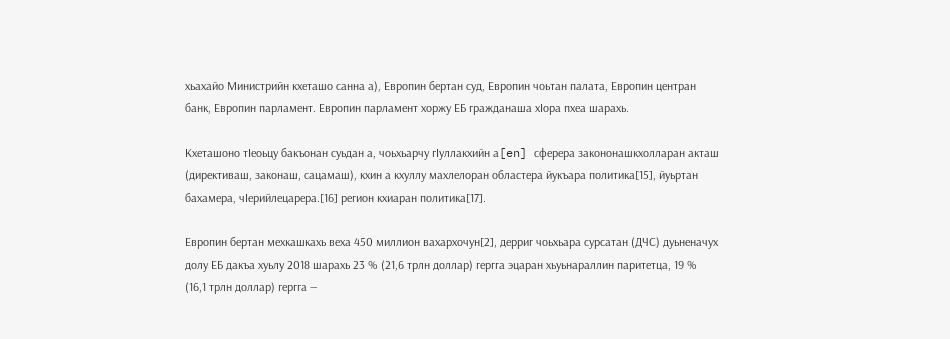хьахайо Министрийн кхеташо санна а), Европин бертан суд, Европин чоьтан палата, Европин центран банк, Европин парламент. Европин парламент хоржу ЕБ гражданаша хӀора пхеа шарахь.

Кхеташоно тӀеоьцу бакъонан суьдан а, чоьхьарчу гӀуллакхийн а[en] сферера закононашкхолларан акташ (директиваш, законаш, сацамаш), кхин а кхуллу махлелоран областера йукъара политика[15], йуьртан бахамера, чӀерийлецарера.[16] регион кхиаран политика[17].

Европин бертан мехкашкахь веха 450 миллион вахархочун[2], дерриг чоьхьара сурсатан (ДЧС) дуьненачух долу ЕБ дакъа хуьлу 2018 шарахь 23 % (21,6 трлн доллар) гергга эцаран хьуьнараллин паритетца, 19 % (16,1 трлн доллар) гергга —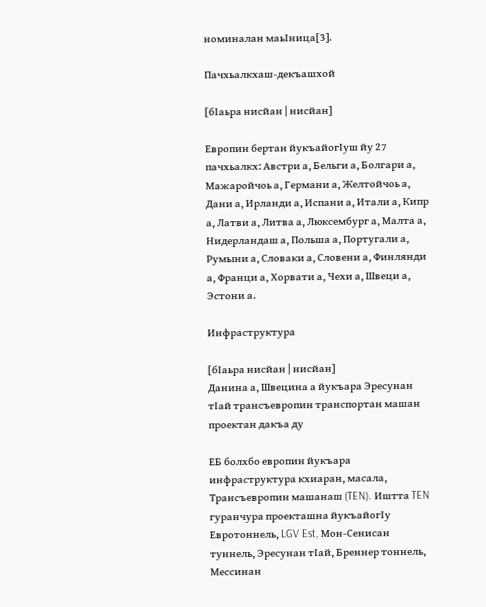номиналан маьӀница[3].

Пачхьалкхаш-декъашхой

[бӀаьра нисйан | нисйан]

Европин бертан йукъайогӀуш йу 27 пачхьалкх: Австри а, Бельги а, Болгари а, Мажаройчоь а, Германи а, Желтойчоь а, Дани а, Ирланди а, Испани а, Итали а, Кипр а, Латви а, Литва а, Люксембург а, Малта а, Нидерландаш а, Польша а, Португали а, Румыни а, Словаки а, Словени а, Финлянди а, Франци а, Хорвати а, Чехи а, Швеци а, Эстони а.

Инфраструктура

[бӀаьра нисйан | нисйан]
Данина а, Швецина а йукъара Эресунан тӀай трансъевропин транспортан машан проектан дакъа ду

ЕБ болхбо европин йукъара инфраструктура кхиаран, масала, Трансъевропин машанаш (TEN). Иштта TEN гуранчура проекташна йукъайогӀу Евротоннель, LGV Est, Мон-Сенисан туннель, Эресунан тӀай, Бреннер тоннель, Мессинан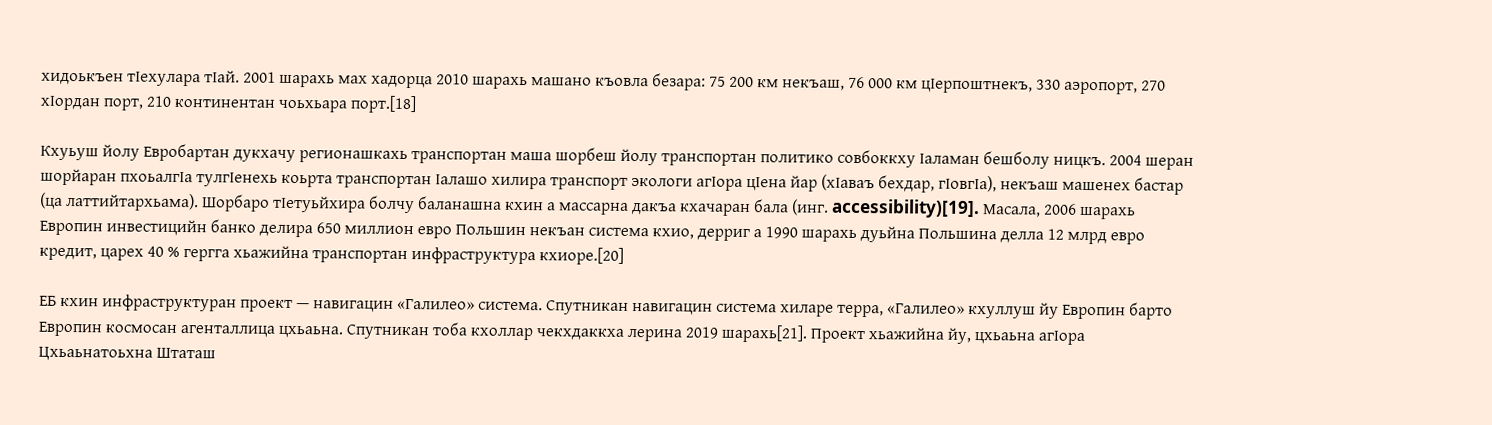хидоькъен тӀехулара тӀай. 2001 шарахь мах хадорца 2010 шарахь машано къовла безара: 75 200 км некъаш, 76 000 км цӀерпоштнекъ, 330 аэропорт, 270 хӀордан порт, 210 континентан чоьхьара порт.[18]

Кхуьуш йолу Евробартан дукхачу регионашкахь транспортан маша шорбеш йолу транспортан политико совбоккху Ӏаламан бешболу ницкъ. 2004 шеран шорйаран пхоьалгӀа тулгӀенехь коьрта транспортан Ӏалашо хилира транспорт экологи агӀора цӀена йар (хӀаваъ бехдар, гӀовгӀа), некъаш машенех бастар (ца латтийтархьама). Шорбаро тӀетуьйхира болчу баланашна кхин а массарна дакъа кхачаран бала (инг. accessibility)[19]. Масала, 2006 шарахь Европин инвестицийн банко делира 650 миллион евро Польшин некъан система кхио, дерриг а 1990 шарахь дуьйна Польшина делла 12 млрд евро кредит, царех 40 % гергга хьажийна транспортан инфраструктура кхиоре.[20]

ЕБ кхин инфраструктуран проект — навигацин «Галилео» система. Спутникан навигацин система хиларе терра, «Галилео» кхуллуш йу Европин барто Европин космосан агенталлица цхьаьна. Спутникан тоба кхоллар чекхдаккха лерина 2019 шарахь[21]. Проект хьажийна йу, цхьаьна агӀора Цхьаьнатоьхна Штаташ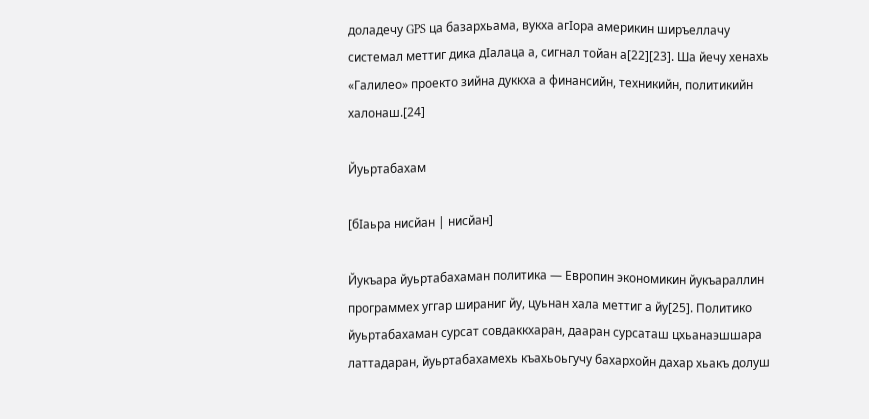доладечу GPS ца базархьама, вукха агӀора америкин ширъеллачу системал меттиг дика дӀалаца а, сигнал тойан а[22][23]. Ша йечу хенахь «Галилео» проекто зийна дуккха а финансийн, техникийн, политикийн халонаш.[24]

Йуьртабахам

[бӀаьра нисйан | нисйан]

Йукъара йуьртабахаман политика — Европин экономикин йукъараллин программех уггар шираниг йу, цуьнан хала меттиг а йу[25]. Политико йуьртабахаман сурсат совдаккхаран, дааран сурсаташ цхьанаэшшара латтадаран, йуьртабахамехь къахьоьгучу бахархойн дахар хьакъ долуш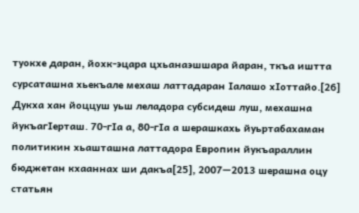туокхе даран, йохк-эцара цхьанаэшшара йаран, ткъа иштта сурсаташна хьекъале мехаш латтадаран Ӏалашо хӀоттайо.[26] Дукха хан йоццуш уьш леладора субсидеш луш, мехашна йукъагӀерташ. 70-гӀа а, 80-гӀа а шерашкахь йуьртабахаман политикин хьашташна латтадора Европин йукъараллин бюджетан кхааннах ши дакъа[25], 2007—2013 шерашна оцу статьян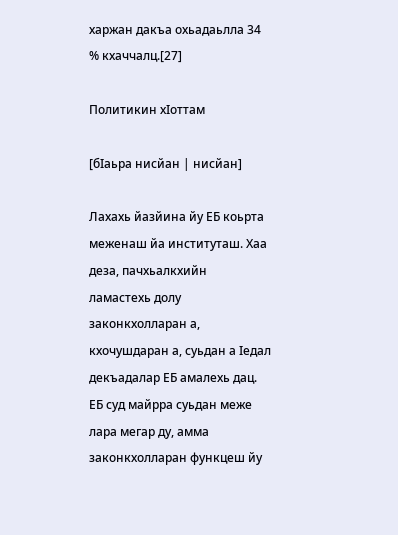харжан дакъа охьадаьлла 34 % кхаччалц.[27]

Политикин хӀоттам

[бӀаьра нисйан | нисйан]

Лахахь йазйина йу ЕБ коьрта меженаш йа институташ. Хаа деза, пачхьалкхийн ламастехь долу законкхолларан а, кхочушдаран а, суьдан а Ӏедал декъадалар ЕБ амалехь дац. ЕБ суд майрра суьдан меже лара мегар ду, амма законкхолларан функцеш йу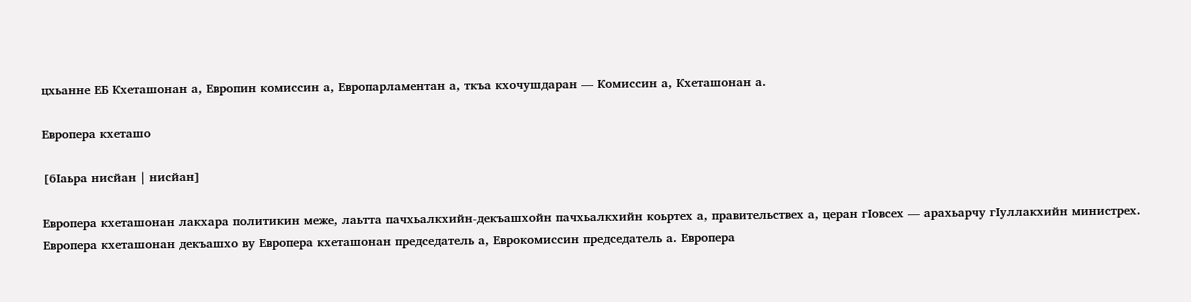цхьанне ЕБ Кхеташонан а, Европин комиссин а, Европарламентан а, ткъа кхочушдаран — Комиссин а, Кхеташонан а.

Европера кхеташо

[бӀаьра нисйан | нисйан]

Европера кхеташонан лакхара политикин меже, лаьтта пачхьалкхийн-декъашхойн пачхьалкхийн коьртех а, правительствех а, церан гӀовсех — арахьарчу гӀуллакхийн министрех. Европера кхеташонан декъашхо ву Европера кхеташонан председатель а, Еврокомиссин председатель а. Европера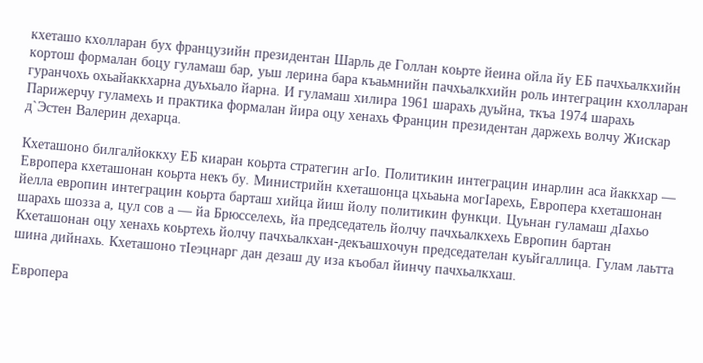кхеташо кхолларан бух французийн президентан Шарль де Голлан коьрте йеина ойла йу ЕБ пачхьалкхийн кортош формалан боцу гуламаш бар, уьш лерина бара къаьмнийн пачхьалкхийн роль интеграцин кхолларан гуранчохь охьайаккхарна дуьхьало йарна. И гуламаш хилира 1961 шарахь дуьйна, ткъа 1974 шарахь Парижерчу гуламехь и практика формалан йира оцу хенахь Францин президентан даржехь волчу Жискар д`Эстен Валерин дехарца.

Кхеташоно билгалйоккху ЕБ киаран коьрта стратегин агӀо. Политикин интеграцин инарлин аса йаккхар — Европера кхеташонан коьрта некъ бу. Министрийн кхеташонца цхьаьна могӀарехь, Европера кхеташонан йелла европин интеграцин коьрта барташ хийца йиш йолу политикин функци. Цуьнан гуламаш дӀахьо шарахь шозза а, цул сов а — йа Брюсселехь, йа председатель йолчу пачхьалкхехь Европин бартан Кхеташонан оцу хенахь коьртехь йолчу пачхьалкхан-декъашхочун председателан куьйгаллица. Гулам лаьтта шина дийнахь. Кхеташоно тӀеэцнарг дан дезаш ду иза къобал йинчу пачхьалкхаш.

Европера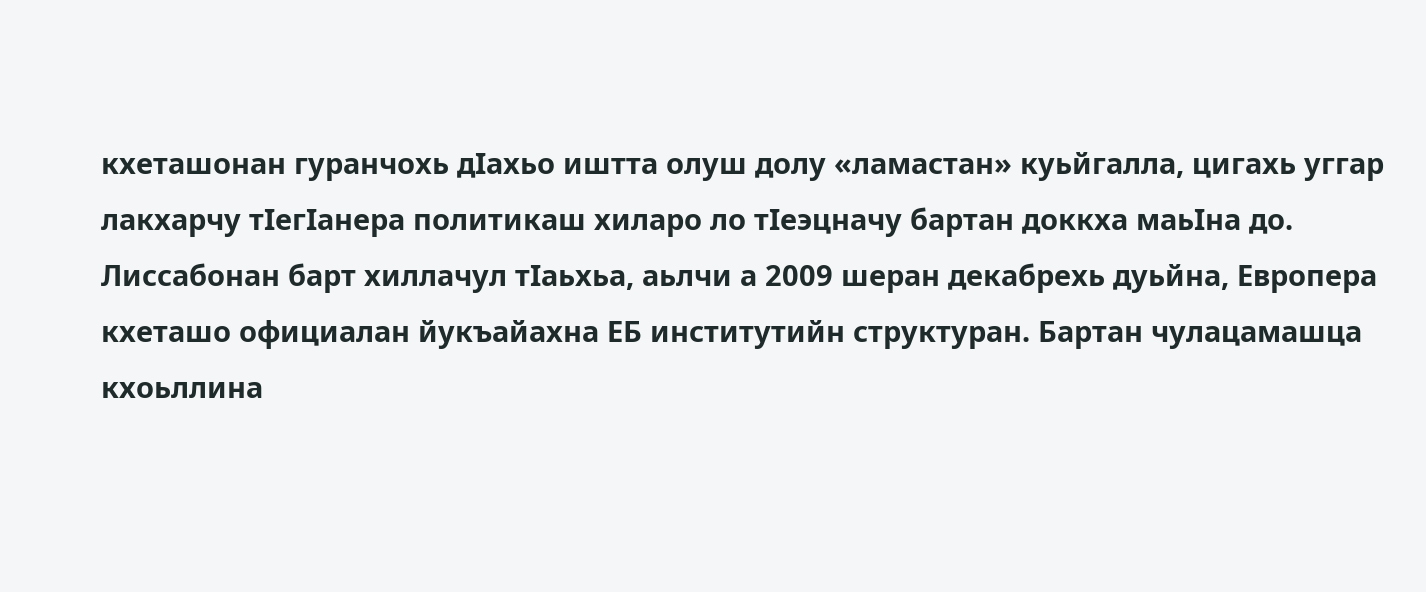кхеташонан гуранчохь дӀахьо иштта олуш долу «ламастан» куьйгалла, цигахь уггар лакхарчу тӀегӀанера политикаш хиларо ло тӀеэцначу бартан доккха маьӀна до. Лиссабонан барт хиллачул тӀаьхьа, аьлчи а 2009 шеран декабрехь дуьйна, Европера кхеташо официалан йукъайахна ЕБ институтийн структуран. Бартан чулацамашца кхоьллина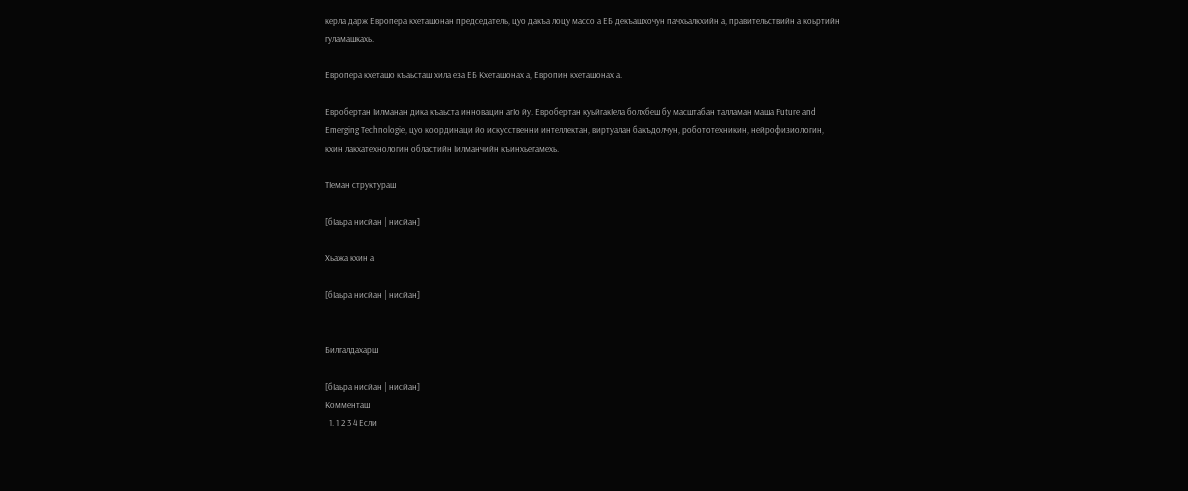керла дарж Европера кхеташонан председатель, цуо дакъа лоцу массо а ЕБ декъашхочун пачхьалкхийн а, правительствийн а коьртийн гуламашкахь.

Европера кхеташо къаьсташ хила еза ЕБ Кхеташонах а, Европин кхеташонах а.

Евробертан Ӏилманан дика къаьста инновацин агӀо йу. Евробертан куьйгакӀела болхбеш бу масштабан талламан маша Future and Emerging Technologie, цуо координаци йо искусственни интеллектан, виртуалан бакъдолчун, робототехникин, нейрофизиологин, кхин лакхатехнологин областийн Ӏилманчийн къинхьегамехь.

ТӀеман структураш

[бӀаьра нисйан | нисйан]

Хьажа кхин а

[бӀаьра нисйан | нисйан]


Билгалдахарш

[бӀаьра нисйан | нисйан]
Комменташ
  1. 1 2 3 4 Если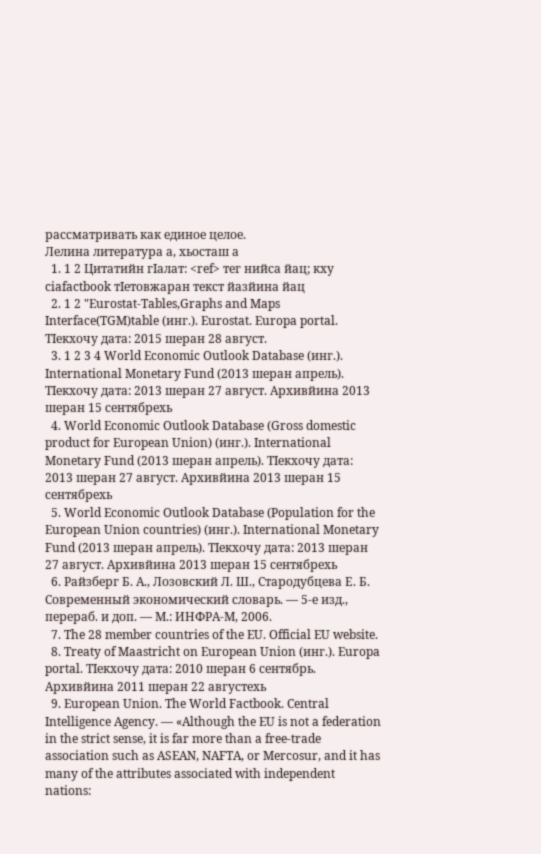рассматривать как единое целое.
Лелина литература а, хьосташ а
  1. 1 2 Цитатийн гӀалат: <ref> тег нийса йац; кху ciafactbook тIетовжаран текст йазйина йац
  2. 1 2 "Eurostat-Tables,Graphs and Maps Interface(TGM)table (инг.). Eurostat. Europa portal. ТӀекхочу дата: 2015 шеран 28 август.
  3. 1 2 3 4 World Economic Outlook Database (инг.). International Monetary Fund (2013 шеран апрель). ТӀекхочу дата: 2013 шеран 27 август. Архивйина 2013 шеран 15 сентябрехь
  4. World Economic Outlook Database (Gross domestic product for European Union) (инг.). International Monetary Fund (2013 шеран апрель). ТӀекхочу дата: 2013 шеран 27 август. Архивйина 2013 шеран 15 сентябрехь
  5. World Economic Outlook Database (Population for the European Union countries) (инг.). International Monetary Fund (2013 шеран апрель). ТӀекхочу дата: 2013 шеран 27 август. Архивйина 2013 шеран 15 сентябрехь
  6. Райзберг Б. А., Лозовский Л. Ш., Стародубцева Е. Б. Современный экономический словарь. — 5-е изд., перераб. и доп. — М.: ИНФРА-М, 2006.
  7. The 28 member countries of the EU. Official EU website.
  8. Treaty of Maastricht on European Union (инг.). Europa portal. ТӀекхочу дата: 2010 шеран 6 сентябрь. Архивйина 2011 шеран 22 августехь
  9. European Union. The World Factbook. Central Intelligence Agency. — «Although the EU is not a federation in the strict sense, it is far more than a free-trade association such as ASEAN, NAFTA, or Mercosur, and it has many of the attributes associated with independent nations: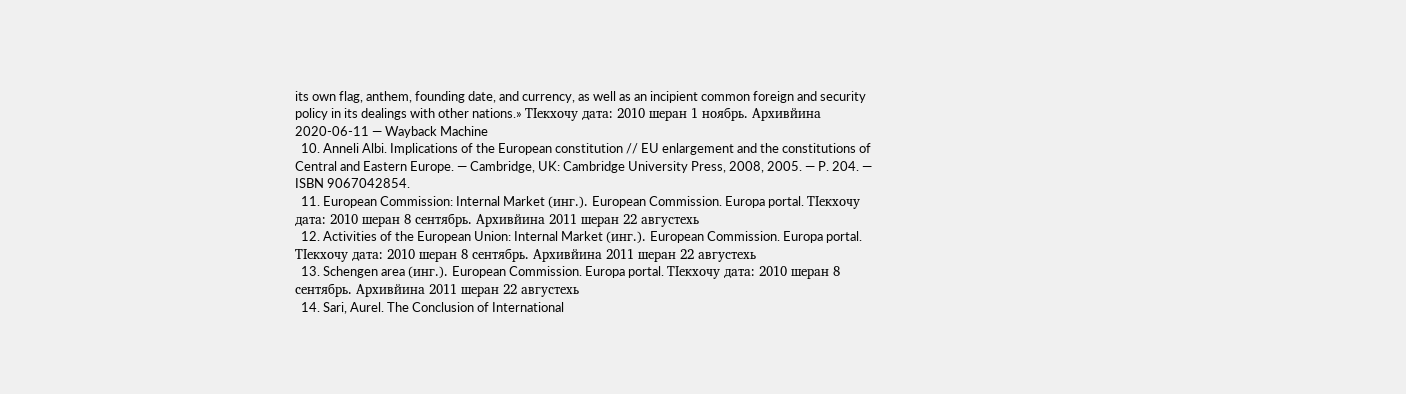its own flag, anthem, founding date, and currency, as well as an incipient common foreign and security policy in its dealings with other nations.» ТӀекхочу дата: 2010 шеран 1 ноябрь. Архивйина 2020-06-11 — Wayback Machine
  10. Anneli Albi. Implications of the European constitution // EU enlargement and the constitutions of Central and Eastern Europe. — Cambridge, UK: Cambridge University Press, 2008, 2005. — P. 204. — ISBN 9067042854.
  11. European Commission: Internal Market (инг.). European Commission. Europa portal. ТӀекхочу дата: 2010 шеран 8 сентябрь. Архивйина 2011 шеран 22 августехь
  12. Activities of the European Union: Internal Market (инг.). European Commission. Europa portal. ТӀекхочу дата: 2010 шеран 8 сентябрь. Архивйина 2011 шеран 22 августехь
  13. Schengen area (инг.). European Commission. Europa portal. ТӀекхочу дата: 2010 шеран 8 сентябрь. Архивйина 2011 шеран 22 августехь
  14. Sari, Aurel. The Conclusion of International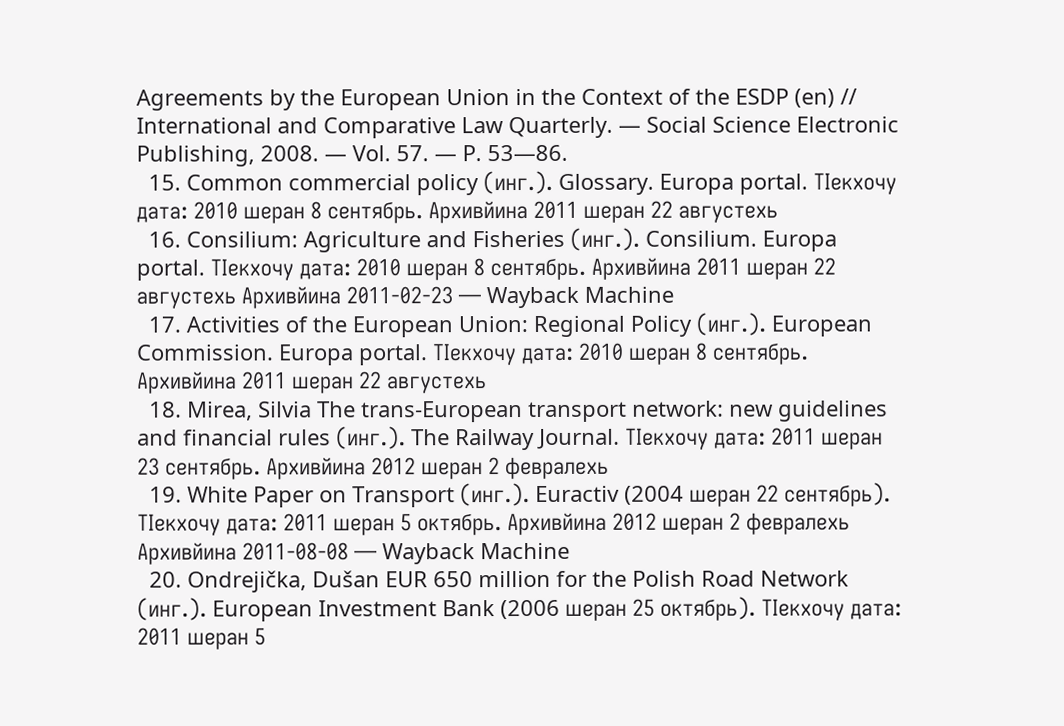Agreements by the European Union in the Context of the ESDP (en) // International and Comparative Law Quarterly. — Social Science Electronic Publishing, 2008. — Vol. 57. — P. 53—86.
  15. Common commercial policy (инг.). Glossary. Europa portal. ТӀекхочу дата: 2010 шеран 8 сентябрь. Архивйина 2011 шеран 22 августехь
  16. Consilium: Agriculture and Fisheries (инг.). Consilium. Europa portal. ТӀекхочу дата: 2010 шеран 8 сентябрь. Архивйина 2011 шеран 22 августехь Архивйина 2011-02-23 — Wayback Machine
  17. Activities of the European Union: Regional Policy (инг.). European Commission. Europa portal. ТӀекхочу дата: 2010 шеран 8 сентябрь. Архивйина 2011 шеран 22 августехь
  18. Mirea, Silvia The trans-European transport network: new guidelines and financial rules (инг.). The Railway Journal. ТӀекхочу дата: 2011 шеран 23 сентябрь. Архивйина 2012 шеран 2 февралехь
  19. White Paper on Transport (инг.). Euractiv (2004 шеран 22 сентябрь). ТӀекхочу дата: 2011 шеран 5 октябрь. Архивйина 2012 шеран 2 февралехь Архивйина 2011-08-08 — Wayback Machine
  20. Ondrejička, Dušan EUR 650 million for the Polish Road Network (инг.). European Investment Bank (2006 шеран 25 октябрь). ТӀекхочу дата: 2011 шеран 5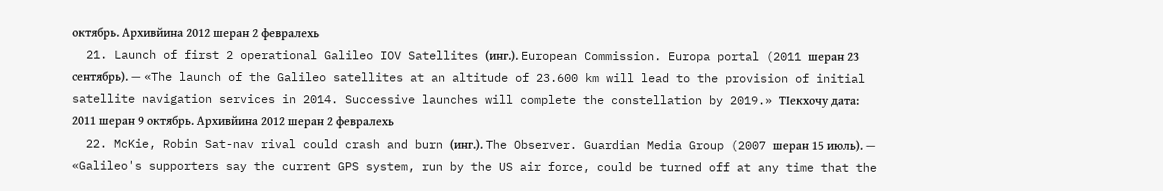октябрь. Архивйина 2012 шеран 2 февралехь
  21. Launch of first 2 operational Galileo IOV Satellites (инг.). European Commission. Europa portal (2011 шеран 23 сентябрь). — «The launch of the Galileo satellites at an altitude of 23.600 km will lead to the provision of initial satellite navigation services in 2014. Successive launches will complete the constellation by 2019.» ТӀекхочу дата: 2011 шеран 9 октябрь. Архивйина 2012 шеран 2 февралехь
  22. McKie, Robin Sat-nav rival could crash and burn (инг.). The Observer. Guardian Media Group (2007 шеран 15 июль). — «Galileo's supporters say the current GPS system, run by the US air force, could be turned off at any time that the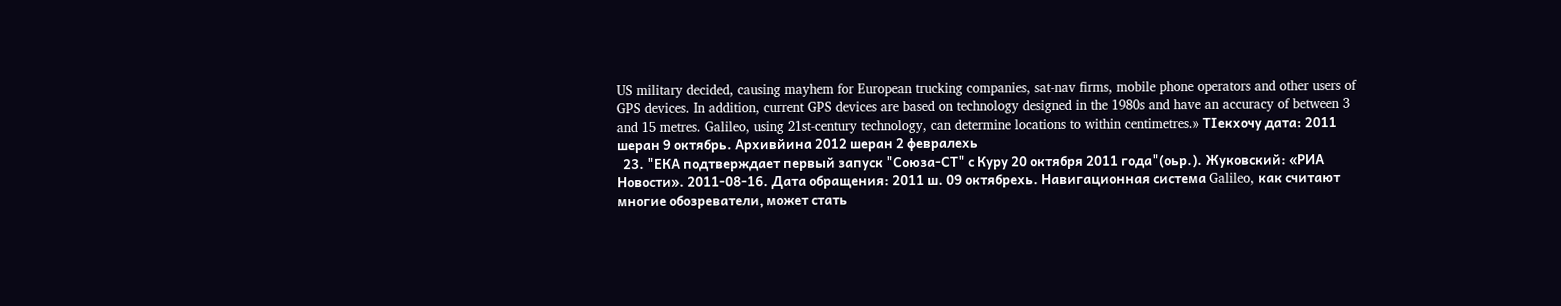US military decided, causing mayhem for European trucking companies, sat-nav firms, mobile phone operators and other users of GPS devices. In addition, current GPS devices are based on technology designed in the 1980s and have an accuracy of between 3 and 15 metres. Galileo, using 21st-century technology, can determine locations to within centimetres.» ТӀекхочу дата: 2011 шеран 9 октябрь. Архивйина 2012 шеран 2 февралехь
  23. "ЕКА подтверждает первый запуск "Союза-СТ" с Куру 20 октября 2011 года"(оьр.). Жуковский: «РИА Новости». 2011-08-16. Дата обращения: 2011 ш. 09 октябрехь. Навигационная система Galileo, как считают многие обозреватели, может стать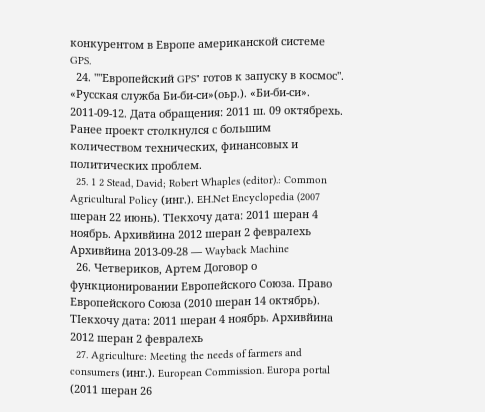конкурентом в Европе американской системе GPS.
  24. ""Европейский GPS" готов к запуску в космос". «Русская служба Би-би-си»(оьр.). «Би-би-си». 2011-09-12. Дата обращения: 2011 ш. 09 октябрехь. Ранее проект столкнулся с большим количеством технических, финансовых и политических проблем.
  25. 1 2 Stead, David; Robert Whaples (editor).: Common Agricultural Policy (инг.). EH.Net Encyclopedia (2007 шеран 22 июнь). ТӀекхочу дата: 2011 шеран 4 ноябрь. Архивйина 2012 шеран 2 февралехь Архивйина 2013-09-28 — Wayback Machine
  26. Четвериков, Артем Договор о функционировании Европейского Союза. Право Европейского Союза (2010 шеран 14 октябрь). ТӀекхочу дата: 2011 шеран 4 ноябрь. Архивйина 2012 шеран 2 февралехь
  27. Agriculture: Meeting the needs of farmers and consumers (инг.). European Commission. Europa portal (2011 шеран 26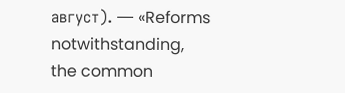август). — «Reforms notwithstanding, the common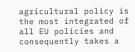agricultural policy is the most integrated of all EU policies and consequently takes a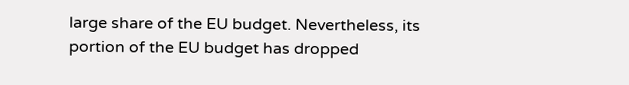large share of the EU budget. Nevertheless, its portion of the EU budget has dropped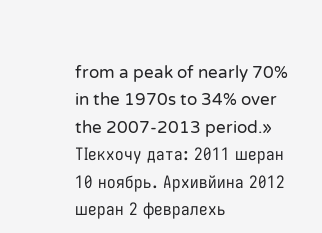from a peak of nearly 70% in the 1970s to 34% over the 2007-2013 period.» ТӀекхочу дата: 2011 шеран 10 ноябрь. Архивйина 2012 шеран 2 февралехь